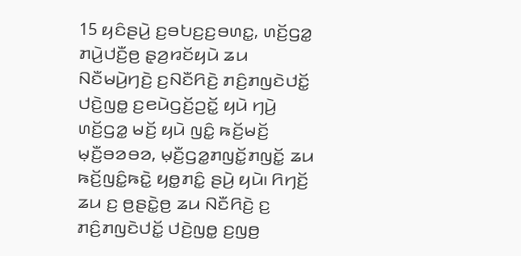15 ꤟꤢꤨꤔꤣꤧ꤬ ꤢ꤬ꤋꤝꤢ꤬ꤢ꤬ꤋꤛꤢ꤭, ꤛꤢꤩ꤬ꤞꤤ꤭ ꤊꤣꤧ꤬ꤓꤢꤪ꤬ꤥ꤬ ꤔ꤫ꤤ꤬ꤙꤢꤩꤟꤣꤧ ꤘꤣ ꤡꤢꤪꤗꤣꤧ꤬ꤚꤢꤧ꤬ ꤢ꤬ꤡꤢꤪꤖꤢꤧ꤬ ꤊꤢꤨ꤬ꤊꤜꤢꤧꤓꤢꤩ꤭ ꤓꤢꤧ꤬ꤜꤥ꤭ ꤢ꤬ꤕꤣꤧꤞꤢꤩ꤬ꤑꤢꤩ꤭ ꤟꤣꤧ ꤚꤣꤧ꤬ ꤛꤢꤩ꤬ꤞꤤ꤭ ꤗꤢꤩ꤬ ꤟꤣꤧ ꤜꤢꤨ꤭ ꤒꤢꤩ꤬ꤗꤢꤩ꤬ ꤗ꤫ꤢꤪ꤬ꤋꤤꤋꤤ, ꤗ꤫ꤢꤪ꤬ꤞꤤ꤭ꤊꤜꤢꤩ꤭ꤊꤜꤢꤩ꤭ ꤘꤣ ꤒꤢꤩ꤬ꤜꤢꤨ꤭ꤒꤢꤧ꤭ ꤟꤥ꤭ꤊꤢꤨ꤭ ꤔꤣꤧ꤬ ꤟꤣꤧ꤯ ꤖꤚꤢꤩ꤬ ꤘꤣ ꤢ꤬ ꤥ꤬ꤔꤢꤧ꤭ꤥ꤬ ꤘꤣ ꤡꤢꤪꤖꤢꤧ꤬ ꤢ꤬ ꤊꤢꤨ꤬ꤊꤜꤢꤧꤓꤢꤩ꤭ ꤓꤢꤧ꤬ꤜꤥ꤭ ꤢ꤬ꤜꤥ꤬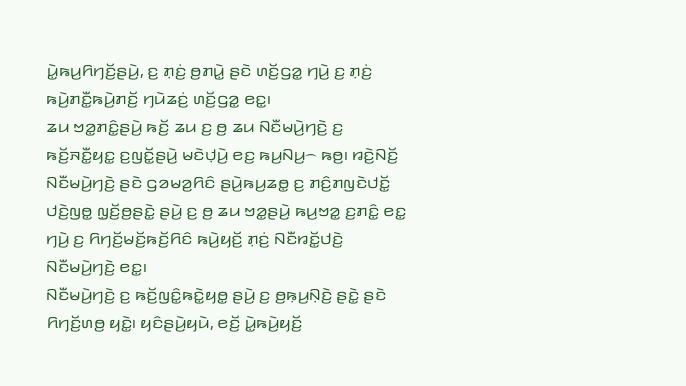ꤣꤧ꤭ꤒꤣ꤬ꤖꤚꤢꤩ꤬ꤔꤣꤧ꤬, ꤢ꤬ ꤊ꤫ꤢꤦ꤬ ꤥ꤬ꤊꤣꤧ꤭ ꤔꤢꤧ ꤛꤢꤩ꤬ꤞꤤ꤭ ꤚꤣꤧ꤬ ꤢ꤬ ꤊ꤫ꤢꤦ꤬ ꤒꤣꤧ꤬ꤊꤢꤪ꤭ꤒꤣꤧ꤬ꤊꤢꤩ꤬ ꤚꤣꤧꤘꤢꤦ꤬ ꤛꤢꤩ꤬ꤞꤤ꤭ ꤕꤢ꤭꤯
ꤘꤣ ꤠꤤ꤭ꤊꤢꤨ꤭ꤔꤣꤧ꤬ ꤒꤢꤩ꤬ ꤘꤣ ꤢ꤬ ꤥ꤬ ꤘꤣ ꤡꤢꤪꤗꤣꤧ꤬ꤚꤢꤧ꤬ ꤢ꤬ ꤒꤢꤩ꤬ꤏꤢꤪ꤭ꤟꤢ꤭ ꤢ꤬ꤜꤢꤩ꤭ꤔꤣꤧ꤬ ꤗꤢꤧꤓ꤫ꤣꤧ꤬ ꤕꤢ꤬ ꤒꤣ꤬ꤡꤣ꤬꤮ ꤒꤥ꤬꤯ ꤙꤢꤧ꤬ꤡꤢꤩ꤬ ꤡꤢꤪꤗꤣꤧ꤬ꤚꤢꤧ꤬ ꤔꤢꤧ ꤞꤤꤗꤤ꤬ꤖꤢꤨ ꤔꤣꤧ꤬ꤒꤣ꤬ꤘꤥ꤭ ꤢ꤬ ꤊꤢꤨ꤬ꤊꤜꤢꤧꤓꤢꤩ꤭ ꤓꤢꤧ꤬ꤜꤥ꤭ ꤜ꤫ꤢꤩ꤬ꤥ꤬ꤔꤢꤧ꤭ ꤔꤣꤧ꤬ ꤢ꤬ ꤥ꤬ ꤘꤣ ꤠꤤ꤭ꤔꤣꤧ꤬ ꤒꤣ꤬ꤠꤤ꤭ ꤢ꤬ꤊꤢꤨ꤭ ꤕꤢ꤭ ꤚꤣꤧ꤬ ꤢ꤬ ꤖꤚꤢꤩ꤬ꤗꤢꤩ꤬ꤒꤢꤩ꤬ꤖꤢꤨ ꤒꤣꤧ꤬ꤟꤢꤩ꤬ ꤊ꤫ꤢꤦ꤬ ꤡꤢꤪꤙꤢꤩ꤭ꤓꤢꤧ꤬ ꤡꤢꤪꤗꤣꤧ꤬ꤚꤢꤧ꤬ ꤕꤢ꤭꤯
ꤡꤢꤪꤗꤣꤧ꤬ꤚꤢꤧ꤬ ꤢ꤬ ꤒꤢꤩ꤬ꤜꤢꤨ꤭ꤒꤢꤧ꤭ꤟꤥ꤭ ꤔꤣꤧ꤬ ꤢ꤬ ꤥ꤬ꤒ꤫ꤣ꤬ꤡ꤫ꤢꤧ꤬ ꤔꤢꤧ꤭ ꤔꤢꤧ ꤖꤚꤢꤩ꤬ꤛꤥ꤬ ꤟꤢꤧ꤭꤯ ꤟꤢꤨꤔꤣꤧ꤬ꤟꤣꤧ, ꤕꤢꤩ꤬ ꤣꤧ꤭ꤒꤣꤧ꤬ꤟꤢꤩ꤬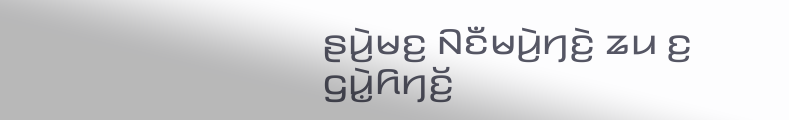ꤔꤣꤧ꤬ꤗꤢ꤬ ꤡꤢꤪꤗꤣꤧ꤬ꤚꤢꤧ꤬ ꤘꤣ ꤢ꤬ ꤞꤣꤧ꤭ꤖꤚꤢꤩ꤬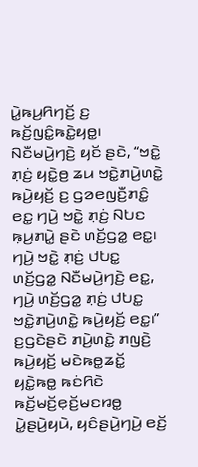ꤣꤧ꤭ꤒꤣ꤬ꤖꤚꤢꤩ꤬ ꤢ꤬ ꤒꤢꤩ꤬ꤜꤢꤨ꤭ꤒꤢꤧ꤭ꤟꤥ꤭꤯ ꤡꤢꤪꤗꤣꤧ꤬ꤚꤢꤧ꤬ ꤟꤢꤩ ꤔꤢꤧ, “ꤠꤢꤧ꤭ ꤊ꤫ꤢꤦ꤬ ꤟꤢꤧ꤭ꤥ꤬ ꤘꤣ ꤠꤢꤧ꤭ꤊꤣꤧ꤬ꤛꤢꤧ꤭ ꤒꤣꤧ꤬ꤟꤢꤩ꤬ ꤢ꤬ ꤞꤤꤕꤜꤢꤪ꤬ꤊꤢꤨ꤭ ꤕꤢ꤭ ꤚꤣꤧ꤬ ꤠꤢꤧ꤭ ꤊ꤫ꤢꤦ꤬ ꤡꤝꤢ ꤒ꤫ꤣ꤬ꤊꤣꤧ꤭ ꤔꤢꤧ ꤛꤢꤩ꤬ꤞꤤ꤭ ꤕꤢ꤭꤯ ꤚꤣꤧ꤬ ꤠꤢꤧ꤭ ꤊ꤫ꤢꤦ꤬ ꤓꤝꤢ꤭ ꤛꤢꤩ꤬ꤞꤤ꤭ ꤡꤢꤪꤗꤣꤧ꤬ꤚꤢꤧ꤬ ꤕꤢ꤭, ꤚꤣꤧ꤬ ꤛꤢꤩ꤬ꤞꤤ꤭ ꤊ꤫ꤢꤦ꤬ ꤓꤝꤢ꤭ ꤠꤢꤧ꤭ꤊꤣꤧ꤬ꤛꤢꤧ꤭ ꤒꤣꤧ꤬ꤟꤢꤩ꤬ ꤕꤢ꤭꤯”
ꤢ꤬ꤞꤢꤧꤔꤢꤧ ꤊꤣꤧ꤬ꤛꤢꤧ꤭ ꤊꤜꤢꤧ꤬ ꤒꤣꤧ꤬ꤟꤢꤩ꤬ ꤗꤢꤧꤒꤥ꤭ꤘꤢꤩ꤭ ꤟꤢꤧ꤭ꤒꤥ꤭ ꤒꤢꤦꤖꤢꤧ ꤒꤢꤩ꤬ꤗꤢꤩ꤬ꤕ꤫ꤢꤩ꤬ꤗꤢꤙꤥ꤭ ꤣꤧ꤭ꤔꤣꤧ꤬ꤟꤣꤧ, ꤟꤢꤨꤔꤣꤧ꤬ꤚꤣꤧ꤬ ꤕꤢꤩ꤬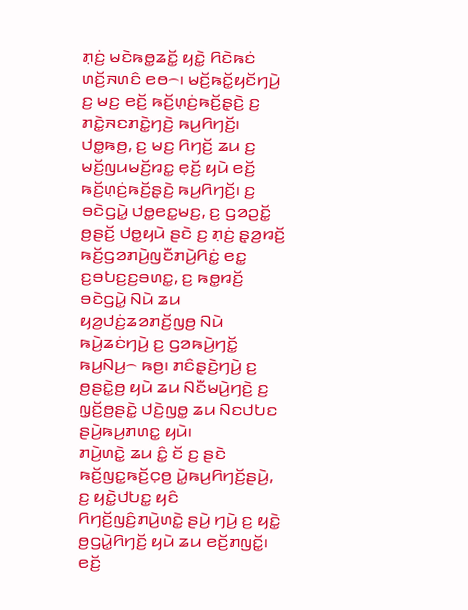ꤊ꤫ꤢꤦ꤬ ꤗꤢꤧꤒꤥ꤭ꤘꤢꤩ꤭ ꤟꤢꤧ꤭ ꤖꤢꤧꤒꤢꤦ ꤛꤢꤩ꤬ꤏꤛꤢꤨ ꤕꤥ꤮꤯ ꤗꤢꤩ꤬ꤒꤢꤩ꤭ꤟꤢꤩꤚꤣꤧ꤬ ꤢ꤬ ꤗꤢ꤬ ꤕꤢꤩ꤬ ꤒꤢꤩ꤬ꤛ꤫ꤢꤦ꤬ꤒꤢꤩ꤬ꤔ꤫ꤢꤧ꤬ ꤢ꤬ ꤊꤢꤧ꤭ꤏꤢꤊꤢꤧ꤭ꤚꤢꤧ꤬ ꤒꤣ꤬ꤖꤚꤢꤩ꤬꤯ ꤓꤥ꤭ꤒꤥ꤬, ꤢ꤬ ꤗꤢ꤬ ꤖꤚꤢꤩ꤬ ꤘꤣ ꤢ꤬ ꤗꤢꤩ꤬ꤜꤣꤗꤢꤩ꤬ꤙꤢ꤭ ꤕ꤫ꤢꤩ꤬ ꤟꤣꤧ ꤕꤢꤩ꤬ ꤒꤢꤩ꤬ꤛ꤫ꤢꤦ꤬ꤒꤢꤩ꤬ꤔ꤫ꤢꤧ꤬ ꤒꤣ꤬ꤖꤚꤢꤩ꤬꤯ ꤢ꤬ ꤋꤢꤧꤞꤣꤧ꤭ ꤓꤥ꤭ꤕꤢ꤭ꤗꤢ꤬, ꤢ꤬ ꤞꤤꤑꤢꤩ꤭ ꤥ꤬ꤔꤢꤩ꤬ ꤓꤥ꤭ꤟꤣꤧ ꤔꤢꤧ ꤢ꤬ ꤊ꤫ꤢꤦ꤬ ꤔ꤫ꤤ꤬ꤙꤢꤩ꤬ ꤒꤢꤩ꤬ꤞꤤꤊꤣꤧ꤬ꤜꤢꤪꤊꤣꤧ꤬ꤖꤢꤦ꤭ ꤕꤢ꤭ ꤢ꤬ꤋꤝꤢ꤬ꤢ꤬ꤋꤛꤢ꤭, ꤢ꤬ ꤒꤥ꤭ꤙꤢꤩ꤬ ꤋꤢꤧꤞꤣꤧ꤭ ꤡꤣꤧ ꤘꤣ ꤟꤤ꤬ꤓꤢꤦ꤬ꤘꤤꤊꤢꤩ꤬ꤜꤥ꤬ ꤡꤣꤧ ꤒꤣꤧ꤬ꤘꤢꤦꤚꤣꤧ꤬ ꤢ꤬ ꤞꤤꤒꤣꤧ꤬ꤚꤢꤩ꤭ ꤒꤣ꤬ꤡꤣ꤬꤮ ꤒꤥ꤬꤯ ꤊꤢꤨꤔ꤫ꤢꤧ꤬ꤚꤣꤧ꤬ ꤢ꤬ ꤥ꤬ꤔꤢꤧ꤭ꤥ꤬ ꤟꤣꤧ ꤘꤣ ꤡꤢꤪꤗꤣꤧ꤬ꤚꤢꤧ꤬ ꤢ꤬ ꤜ꤫ꤢꤩ꤬ꤥ꤬ꤔꤢꤧ꤭ ꤓꤢꤧ꤬ꤜꤥ꤭ ꤘꤣ ꤡꤢꤓꤝꤢ ꤔꤣꤧ꤬ꤒꤣ꤬ꤊꤛꤢ꤭ ꤟꤣꤧ꤯
ꤊꤣꤧ꤬ꤛꤢꤧ꤭ ꤘꤣ ꤢꤨ꤭ ꤢꤩ ꤢ꤬ ꤔꤢꤧ ꤒꤢꤩ꤬ꤜꤢ꤭ꤒꤢꤩ꤬ꤍ꤫ꤥ꤬ ꤣꤧ꤭ꤒꤣ꤬ꤖꤚꤢꤩ꤬ꤔꤣꤧ꤬, ꤢ꤬ ꤟꤢꤧ꤭ꤓꤝꤢ꤭ ꤟꤢꤨ ꤖꤚꤢꤩ꤬ꤜꤢꤨ꤬ꤊꤣꤧ꤬ꤛꤢꤧ꤭ ꤔꤣꤧ꤬ ꤚꤣꤧ꤬ ꤢ꤬ ꤟꤢꤧ꤭ ꤥ꤬ꤞꤣꤧ꤭ꤖꤚꤢꤩ꤬ ꤟꤣꤧ ꤘꤣ ꤕꤢꤩ꤬ꤊꤜꤢꤩ꤭꤯ ꤕꤢꤩ꤬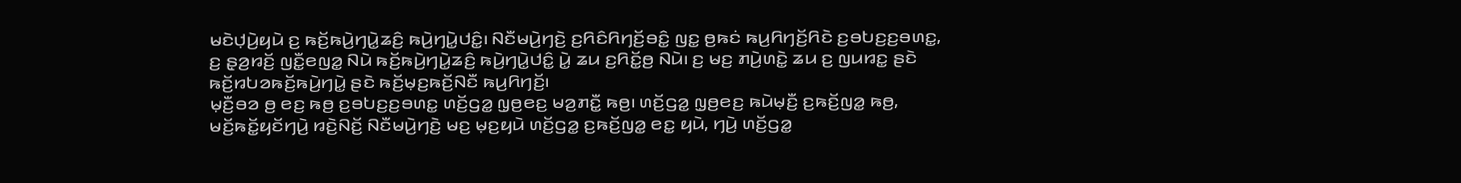ꤗꤢꤧꤓ꤫ꤣꤧ꤬ꤟꤣꤧ ꤢ꤬ ꤒꤢꤩ꤬ꤒꤣꤧ꤬ꤚꤣꤧ꤭ꤘꤢꤨ꤬ ꤒꤣꤧ꤬ꤚꤣꤧ꤭ꤓꤢꤨ꤭꤯ ꤡꤢꤪꤗꤣꤧ꤬ꤚꤢꤧ꤬ ꤢ꤬ꤖꤢꤨꤖꤚꤢꤩ꤬ꤋꤢꤨ꤭ ꤜꤢ꤭ ꤥ꤬ꤒꤢꤦ ꤒꤣ꤬ꤖꤚꤢꤩ꤬ꤖꤢꤧ ꤢ꤬ꤋꤝꤢ꤬ꤢ꤬ꤋꤛꤢ꤭, ꤢ꤬ ꤔ꤫ꤤ꤬ꤙꤢꤩ꤬ ꤜꤢꤪ꤭ꤕꤜꤤ꤭ ꤡꤣꤧ ꤒꤢꤩ꤬ꤒꤣꤧ꤬ꤚꤣꤧ꤭ꤘꤢꤨ꤬ ꤒꤣꤧ꤬ꤚꤣꤧ꤭ꤓꤢꤨ꤭ ꤣꤧ꤭ ꤘꤣ ꤢ꤬ꤖꤢꤩ꤭ꤥ꤬ ꤡꤣꤧ꤯ ꤢ꤬ ꤗꤢ꤬ ꤊꤣꤧ꤬ꤛꤢꤧ꤭ ꤘꤣ ꤢ꤬ ꤜꤣꤙꤢ꤭ ꤔꤢꤧ ꤒꤢꤩ꤬ꤙꤝꤤꤒꤢꤩ꤬ꤒꤣꤧ꤬ꤚꤣꤧ꤭ ꤔꤢꤧ ꤒꤢꤩ꤬ꤗ꤫ꤢ꤬ꤒꤢꤩ꤬ꤡꤢꤪ ꤒꤣ꤬ꤖꤚꤢꤩ꤬꤯
ꤗ꤫ꤢꤪ꤬ꤋꤤ ꤥ꤬ ꤕꤢ꤬ ꤒꤥ꤬ ꤢ꤬ꤋꤝꤢ꤬ꤢ꤬ꤋꤛꤢ꤭ ꤛꤢꤩ꤬ꤞꤤ꤭ ꤜ꤫ꤥ꤬ꤕꤢ꤬ ꤗꤤ꤬ꤊꤢꤪ꤭ ꤒꤥ꤬꤯ ꤛꤢꤩ꤬ꤞꤤ꤭ ꤜ꤫ꤥ꤬ꤕꤢ꤬ ꤒꤣꤧꤗ꤫ꤢꤪ꤬ ꤢ꤬ꤒꤢꤩ꤬ꤜꤤ꤭ ꤒꤥ꤬, ꤗꤢꤩ꤬ꤒꤢꤩ꤭ꤟꤢꤩꤚꤣꤧ꤬ ꤙꤢꤧ꤬ꤡꤢꤩ꤬ ꤡꤢꤪꤗꤣꤧ꤬ꤚꤢꤧ꤬ ꤗꤢ꤬ ꤗ꤫ꤢ꤬ꤟꤣꤧ ꤛꤢꤩ꤬ꤞꤤ꤭ ꤢ꤬ꤒꤢꤩ꤬ꤜꤤ꤭ ꤕꤢ꤭ ꤟꤣꤧ, ꤚꤣꤧ꤬ ꤛꤢꤩ꤬ꤞꤤ꤭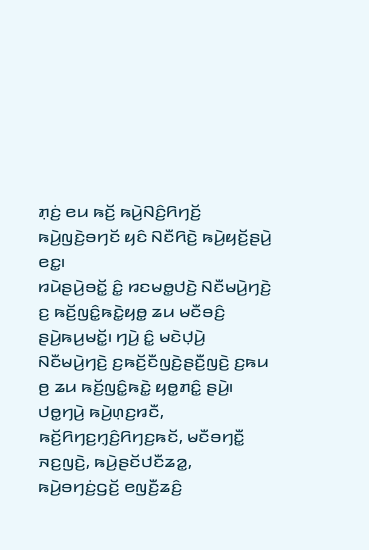ꤊ꤫ꤢꤦ꤬ ꤕꤣ ꤒꤢꤩ꤬ ꤒꤣꤧ꤬ꤡꤢꤨ꤬ꤖꤚꤢꤩ꤬ ꤒꤣꤧ꤬ꤜꤢꤧ꤬ꤋꤚꤢꤩ ꤟꤢꤨ ꤡꤢꤪꤖꤢꤧ꤬ ꤒꤣꤧ꤬ꤟꤢꤩ꤬ꤔꤣꤧ꤬ ꤕꤢ꤭꤯
ꤙꤣꤧꤔꤣꤧ꤬ꤋꤢꤩ꤭ ꤢꤨ꤭ ꤙꤢꤗꤥ꤭ꤓꤢꤧ꤬ ꤡꤢꤪꤗꤣꤧ꤬ꤚꤢꤧ꤬ ꤢ꤬ ꤒꤢꤩ꤬ꤜꤢꤨ꤭ꤒꤢꤧ꤭ꤟꤥ꤭ ꤘꤣ ꤗꤢꤪꤋꤢꤨ꤬ ꤔꤣꤧ꤬ꤒꤣ꤬ꤗꤢꤩ꤭꤯ ꤚꤣꤧ꤬ ꤢꤨ꤭ ꤗꤢꤧꤓ꤫ꤣꤧ꤬ ꤡꤢꤪꤗꤣꤧ꤬ꤚꤢꤧ꤬ ꤢ꤬ꤒꤢꤩ꤬ꤢꤪꤜꤢꤧ꤬ꤔꤢꤪ꤬ꤜꤢꤧ꤬ ꤢ꤬ꤒꤣ ꤥ꤬ ꤘꤣ ꤒꤢꤩ꤬ꤜꤢꤨ꤭ꤒꤢꤧ꤭ ꤟꤥ꤭ꤊꤢꤨ꤭ ꤔꤣꤧ꤬꤯ ꤓꤥ꤭ꤚꤣꤧ꤬ ꤒꤣꤧ꤬ꤛ꤫ꤢ꤬ꤙꤢꤪ, ꤒꤢꤩ꤬ꤖꤚꤢ꤬ꤚ꤫ꤢꤨ꤬ꤖꤚꤢ꤬ꤒꤢꤩ, ꤗꤢꤪꤋꤚꤢꤪ꤭ ꤏꤢ꤬ꤜꤢꤧ꤬, ꤒꤣꤧ꤬ꤔꤢꤩꤓꤢꤪꤘꤤ꤭, ꤒꤣꤧ꤬ꤋꤚꤢꤦ꤬ꤞꤢꤩ꤬ ꤕꤜꤢꤪ꤬ꤘꤢꤨ꤬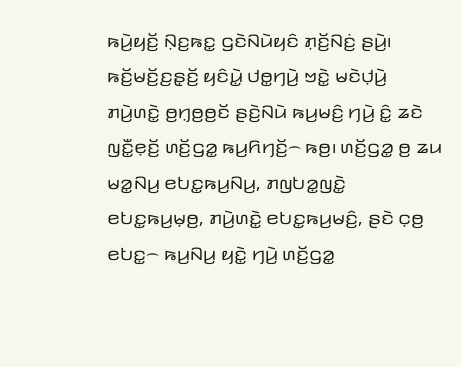ꤒꤣꤧ꤬ꤟꤢꤩ꤬ ꤡ꤫ꤢ꤬ꤒꤢ꤭ ꤞꤢꤧꤡꤣꤧꤟꤢꤨ ꤊ꤫ꤢꤩ꤬ꤡꤢꤦ꤬ ꤔꤣꤧ꤬꤯
ꤒꤢꤩ꤬ꤗꤢꤩ꤬ꤢ꤬ꤔ꤫ꤢꤩ꤬ ꤟꤢꤨꤣꤧ꤭ ꤓꤥ꤭ꤚꤣꤧ꤬ ꤠꤢꤧ꤭ ꤗꤢꤧꤓ꤫ꤣꤧ꤬ ꤊꤣꤧ꤬ꤛꤢꤧ꤭ ꤥ꤬ꤚ꤫ꤥ꤬ꤥ꤬ꤢꤩ ꤔꤢꤧ꤬ꤡꤣꤧ ꤒꤣ꤬ꤗꤢꤨ꤬ ꤚꤣꤧ꤬ ꤢꤨ꤭ ꤘꤢꤧ ꤜꤢꤪ꤭ꤕ꤫ꤢꤩ꤬ ꤛꤢꤩ꤬ꤞꤤ꤭ ꤒꤣ꤬ꤖꤚꤢꤩ꤬꤮ ꤒꤥ꤬꤯ ꤛꤢꤩ꤬ꤞꤤ꤭ ꤥ꤬ ꤘꤣ ꤗꤤ꤭ꤡꤣ꤬ ꤕꤝꤢ꤭ꤒꤣ꤬ꤡꤣ꤬, ꤊꤜꤝꤤ꤭ꤜꤢꤧ꤭ ꤕꤝꤢ꤭ꤒꤣ꤬ꤗ꤫ꤥ꤬, ꤊꤣꤧ꤬ꤛꤢꤧ꤭ ꤕꤝꤢ꤭ꤒꤣ꤬ꤗꤢꤨ꤬, ꤔꤢꤧ ꤍ꤫ꤥ꤬ ꤕꤝꤢ꤭꤮ ꤒꤣ꤬ꤡꤣ꤬ ꤟꤢꤧ꤭ ꤚꤣꤧ꤬ ꤛꤢꤩ꤬ꤞꤤ꤭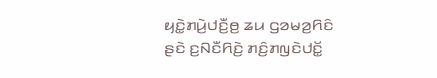ꤟꤢꤧ꤭ꤊꤣꤧ꤬ꤓꤢꤪ꤬ꤥ꤬ ꤘꤣ ꤞꤤꤗꤤ꤬ꤖꤢꤨ ꤔꤢꤧ ꤢ꤬ꤡꤢꤪꤖꤢꤧ꤬ ꤊꤢꤨ꤬ꤊꤜꤢꤧꤓꤢꤩ꤭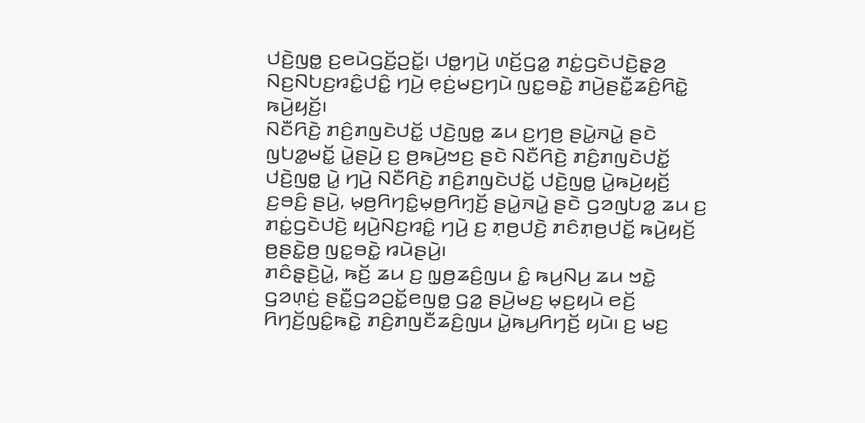ꤓꤢꤧ꤬ꤜꤥ꤭ ꤢ꤬ꤕꤣꤧꤞꤢꤩ꤬ꤑꤢꤩ꤭꤯ ꤓꤥ꤭ꤚꤣꤧ꤬ ꤛꤢꤩ꤬ꤞꤤ꤭ ꤊꤢꤦ꤭ꤞꤢꤧꤓꤢꤧ꤬ꤔ꤫ꤤ꤬ ꤡꤢ꤬ꤡꤝꤢ꤬ꤙꤢꤨ꤭ꤓꤢꤨ꤭ ꤚꤣꤧ꤬ ꤕ꤫ꤢꤦ꤬ꤗꤢ꤬ꤚꤣꤧ ꤜꤢ꤭ꤋꤢꤧ꤭ ꤊꤣꤧ꤬ꤔꤢꤪ꤭ꤘꤢꤨ꤬ꤖꤢꤧ꤭ ꤒꤣꤧ꤬ꤟꤢꤩ꤬꤯
ꤡꤢꤪꤖꤢꤧ꤬ ꤊꤢꤨ꤬ꤊꤜꤢꤧꤓꤢꤩ꤭ ꤓꤢꤧ꤬ꤜꤥ꤭ ꤘꤣ ꤢ꤬ꤚꤥ꤬ ꤔꤣꤧ꤭ꤏꤣꤧ꤭ ꤔꤢꤧ ꤜꤝꤤ꤭ꤗꤢꤩ꤭ ꤣꤧ꤭ꤔꤣꤧ꤬ ꤢ꤬ ꤥ꤬ꤒꤣꤧ꤬ꤠꤢ꤬ ꤔꤢꤧ ꤡꤢꤪꤖꤢꤧ꤬ ꤊꤢꤨ꤬ꤊꤜꤢꤧꤓꤢꤩ꤭ ꤓꤢꤧ꤬ꤜꤥ꤭ ꤣꤧ꤭ ꤚꤣꤧ꤬ ꤡꤢꤪꤖꤢꤧ꤬ ꤊꤢꤨ꤬ꤊꤜꤢꤧꤓꤢꤩ꤭ ꤓꤢꤧ꤬ꤜꤥ꤭ ꤣꤧ꤭ꤒꤣꤧ꤬ꤟꤢꤩ꤬ ꤢ꤬ꤋꤢꤨ꤬ ꤔꤣꤧ꤬, ꤗ꤫ꤥ꤬ꤖꤚꤢꤨ꤭ꤗ꤫ꤥ꤬ꤖꤚ꤫ꤢꤩ꤬ ꤔꤣꤧ꤭ꤏꤣꤧ꤭ ꤔꤢꤧ ꤞꤤꤜꤝꤤ꤭ ꤘꤣ ꤢ꤬ ꤊꤢꤦ꤭ꤞꤢꤧꤓꤢꤧ꤬ ꤟꤣꤧ꤬ꤡꤢ꤬ꤙꤢꤨ꤭ ꤚꤣꤧ꤬ ꤢ꤬ ꤊ꤫ꤥ꤬ꤓꤢꤧ꤬ ꤊꤢꤨꤊ꤫ꤥ꤬ꤓꤢꤩ꤭ ꤒꤣꤧ꤬ꤟꤢꤩ꤬ ꤥ꤬ꤔꤢꤧ꤭ꤥ꤬ ꤜꤢ꤭ꤋꤢꤧ꤭ ꤙꤣꤧꤔꤣꤧ꤬꤯
ꤊꤢꤨꤔ꤫ꤢꤧ꤬ꤣꤧ꤭, ꤒꤢꤩ꤬ ꤘꤣ ꤢ꤬ ꤜ꤫ꤥ꤬ꤘꤢꤨ꤬ꤜꤣ ꤢꤨ꤭ ꤒꤣ꤬ꤡꤣ꤬ ꤘꤣ ꤠꤢꤧ꤭ ꤞꤤꤛ꤫ꤢꤦ꤬ ꤔꤢꤪ꤭ꤞꤤꤑꤢꤩ꤭ꤕꤜꤥ꤭ ꤞꤤ꤭ ꤔꤣꤧ꤬ꤗꤢ꤬ ꤗ꤫ꤢ꤬ꤟꤣꤧ ꤕꤢꤩ꤬ ꤖꤚꤢꤩ꤬ꤜꤢꤨ꤭ꤒꤢꤧ꤭ ꤊꤢꤨ꤬ꤊꤜꤢꤪꤘꤢꤨ꤬ꤜꤣ ꤣꤧ꤭ꤒꤣ꤬ꤖꤚꤢꤩ꤬ ꤟꤣꤧ꤯ ꤢ꤬ ꤗꤢ꤬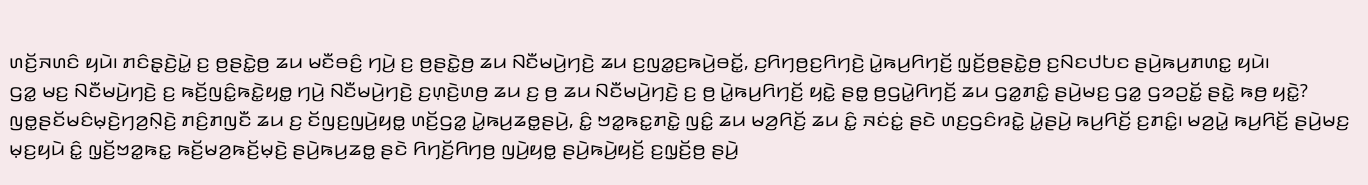ꤛꤢꤩ꤬ꤏꤛꤢꤨ ꤟꤣꤧ꤯ ꤊꤢꤨꤔ꤫ꤢꤧ꤬ꤣꤧ꤭ ꤢ꤬ ꤥ꤬ꤔꤢꤧ꤭ꤥ꤬ ꤘꤣ ꤗꤢꤪꤋꤢꤨ꤬ ꤚꤣꤧ꤬ ꤢ꤬ ꤥ꤬ꤔꤢꤧ꤭ꤥ꤬ ꤘꤣ ꤡꤢꤪꤗꤣꤧ꤬ꤚꤢꤧ꤬ ꤘꤣ ꤢ꤬ꤜꤤ꤭ꤢ꤬ꤒꤣꤧ꤬ꤋꤢꤩ꤭, ꤢ꤬ꤖꤚꤥ꤬ꤢ꤬ꤖꤚꤢꤧ꤬ ꤣꤧ꤭ꤒꤣ꤬ꤖꤚꤢꤩ꤬ ꤜ꤫ꤢꤩ꤬ꤥ꤬ꤔꤢꤧ꤭ꤥ꤬ ꤢ꤬ꤡꤢꤓꤝꤢ ꤔꤣꤧ꤬ꤒꤣ꤬ꤊꤛꤢ꤭ ꤟꤣꤧ꤯
ꤞꤤ꤭ ꤗꤢ꤬ ꤡꤢꤪꤗꤣꤧ꤬ꤚꤢꤧ꤬ ꤢ꤬ ꤒꤢꤩ꤬ꤜꤢꤨ꤭ꤒꤢꤧ꤭ꤟꤥ꤭ ꤚꤣꤧ꤬ ꤡꤢꤪꤗꤣꤧ꤬ꤚꤢꤧ꤬ ꤢ꤬ꤛ꤫ꤢꤧ꤬ꤛꤥ꤬ ꤘꤣ ꤢ꤬ ꤥ꤬ ꤘꤣ ꤡꤢꤪꤗꤣꤧ꤬ꤚꤢꤧ꤬ ꤢ꤬ ꤥ꤬ ꤣꤧ꤭ꤒꤣ꤬ꤖꤚꤢꤩ꤬ ꤟꤢꤧ꤭ ꤔꤥ꤭ ꤥ꤬ꤞꤣꤧ꤭ꤖꤚꤢꤩ꤬ ꤘꤣ ꤞꤤ꤭ꤊꤢꤨ꤭ ꤔꤣꤧ꤬ꤗꤢ꤬ ꤞꤤ꤭ ꤞꤤꤑꤢꤩ꤭ ꤔꤢꤧ꤭ ꤒꤥ꤬ ꤟꤢꤧ꤭?
ꤜꤥ꤭ꤔꤢꤩꤗꤢꤨꤗ꤫ꤢꤧ꤬ꤚꤤ꤬ꤡ꤫ꤢꤧ꤬ ꤊꤢꤨ꤬ꤊꤜꤢꤪ ꤘꤣ ꤢ꤬ ꤢꤩꤜꤢ꤬ꤜꤣꤧ꤬ꤟꤥ꤭ ꤛꤢꤩ꤬ꤞꤤ꤭ ꤣꤧ꤭ꤒꤣ꤬ꤘꤥ꤭ꤔꤣꤧ꤬, ꤢꤨ꤭ ꤠꤤ꤭ꤒꤢ꤭ꤊꤢꤧ꤭ ꤜꤢꤨ꤭ ꤘꤣ ꤗꤤ꤬ꤖꤢꤩ꤬ ꤘꤣ ꤢꤨ꤭ ꤏꤢꤦꤢꤦ꤭ ꤔꤢꤧ ꤛꤢ꤬ꤞꤢꤨꤙꤢꤧ꤭ ꤣꤧ꤭ꤔꤣꤧ꤬ ꤒꤣ꤬ꤖꤢꤩ꤬ ꤢ꤬ꤊꤢꤨ꤭꤯ ꤗꤤ꤬ꤣꤧ꤭ ꤒꤣ꤬ꤖꤢꤩ꤬ ꤔꤣꤧ꤬ꤗꤢ꤬ ꤗ꤫ꤢ꤬ꤟꤣꤧ ꤢꤨ꤭ ꤜ꤫ꤢꤩ꤬ꤠꤤ꤭ꤒꤢ꤭ ꤒꤢꤩ꤬ꤗꤤ꤬ꤒꤢꤩ꤬ꤗ꤫ꤢꤧ꤬ ꤔꤣꤧ꤬ꤒꤣ꤬ꤘꤥ꤭ ꤔꤢꤧ ꤖꤚꤢꤩ꤬ꤖꤚꤥ꤬ ꤜꤣꤧ꤬ꤟꤥ꤭ ꤔꤣꤧ꤬ꤒꤣꤧ꤬ꤟꤢꤩ꤬ ꤢ꤬ꤜ꤫ꤢꤩ꤬ꤥ꤬ ꤔꤣꤧ꤬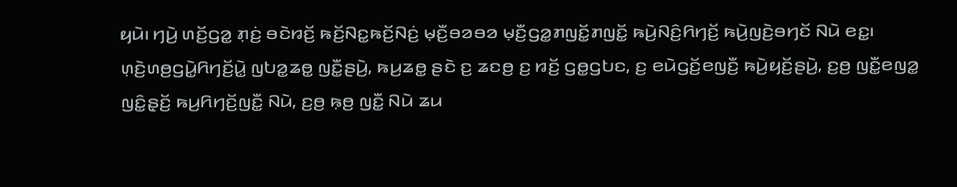ꤟꤣꤧ꤯ ꤚꤣꤧ꤬ ꤛꤢꤩ꤬ꤞꤤ꤭ ꤊ꤫ꤢꤦ꤬ ꤋꤢꤧꤙꤢꤩ꤬ ꤒꤢꤩ꤬ꤡꤢ꤭ꤒꤢꤩ꤬ꤡꤢꤦ꤬ ꤗ꤫ꤢꤪ꤬ꤋꤤꤋꤤ ꤗ꤫ꤢꤪ꤬ꤞꤤ꤭ꤊꤜꤢꤩ꤭ꤊꤜꤢꤩ꤭ ꤒꤣꤧ꤬ꤡꤢꤨ꤬ꤖꤚꤢꤩ꤬ ꤒꤣꤧ꤬ꤜꤢꤧ꤬ꤋꤚꤢꤩ ꤡꤣꤧ ꤕꤢ꤭꤯
ꤛ꤫ꤢꤧ꤬ꤛꤥ꤬ꤞꤣꤧ꤭ꤖꤚꤢꤩ꤬ꤣꤧ꤭ ꤜꤝꤤ꤭ꤘꤥ꤭ ꤜꤢꤪ꤭ꤔꤣꤧ꤬, ꤒꤣ꤬ꤘꤥ꤭ ꤔꤢꤧ ꤢ꤬ ꤘꤢꤥ꤬ ꤢ꤬ ꤙꤢꤩ꤬ ꤞꤥ꤭ꤞꤝꤢ, ꤢ꤬ ꤕꤣꤧꤞꤢꤩ꤬ꤕꤜꤢꤪ꤬ ꤒꤣꤧ꤬ꤟꤢꤩ꤬ꤔꤣꤧ꤬, ꤢ꤬ꤥ꤬ ꤜꤢꤪ꤭ꤕꤜꤤ꤭ ꤜꤢꤨ꤭ꤔ꤫ꤢꤩ꤬ ꤒꤣ꤬ꤖꤚꤢꤩ꤬ꤜꤢꤪ꤭ ꤡꤣꤧ, ꤢ꤬ꤥ꤬ ꤒ꤫ꤥ꤬ ꤜꤢꤪ꤭ ꤡꤣꤧ ꤘꤣ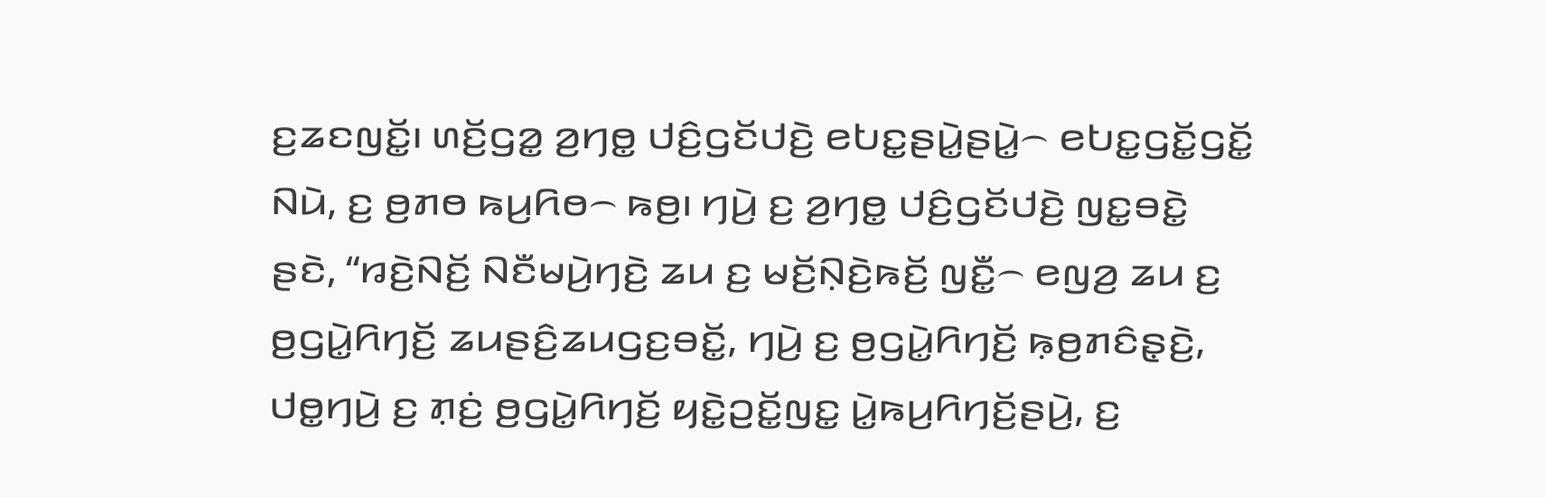ꤢ꤬ꤘꤢꤜꤢꤩ꤭꤯ ꤛꤢꤩ꤬ꤞꤤ꤭ ꤤ꤬ꤚꤥ꤭ ꤓꤢꤨ꤬ꤞꤢꤩꤓꤢꤧ꤬ ꤕꤝꤢ꤭ꤔꤣꤧ꤭ꤔꤣꤧ꤭꤮ ꤕꤝꤢ꤭ꤞꤢꤩ꤭ꤞꤢꤩ꤭ ꤡꤣꤧ, ꤢ꤬ ꤥ꤬ꤊꤥ ꤒꤣ꤬ꤖꤥ꤮ ꤒꤥ꤬꤯ ꤚꤣꤧ꤬ ꤢ꤬ ꤤ꤬ꤚꤥ꤭ ꤓꤢꤨ꤬ꤞꤢꤩꤓꤢꤧ꤬ ꤜꤢ꤭ꤋꤢꤧ꤭ ꤔꤢꤧ, “ꤙꤢꤧ꤬ꤡꤢꤩ꤬ ꤡꤢꤪꤗꤣꤧ꤬ꤚꤢꤧ꤬ ꤘꤣ ꤢ꤬ ꤗꤢꤩ꤬ꤡ꤫ꤢꤧ꤬ꤒꤢꤩ꤬ ꤜꤢꤪ꤭꤮ ꤕꤜꤤ꤬ ꤘꤣ ꤢ꤬ ꤥ꤬ꤞꤣꤧ꤭ꤖꤚꤢꤩ꤬ ꤘꤣꤔꤢꤨ꤬ꤘꤣꤞꤢ꤬ꤋꤢꤩ꤭, ꤚꤣꤧ꤬ ꤢ꤬ ꤥ꤬ꤞꤣꤧ꤭ꤖꤚꤢꤩ꤬ ꤒ꤫ꤥ꤬ꤊꤢꤨꤔ꤫ꤢꤧ꤬, ꤓꤥ꤭ꤚꤣꤧ꤬ ꤢ꤬ ꤊ꤫ꤢꤦ꤬ ꤥ꤬ꤞꤣꤧ꤭ꤖꤚꤢꤩ꤬ ꤟꤢꤧ꤭ꤑꤢꤩ꤭ꤜꤢ꤭ ꤣꤧ꤭ꤒꤣ꤬ꤖꤚꤢꤩ꤬ꤔꤣꤧ꤬, ꤢ꤬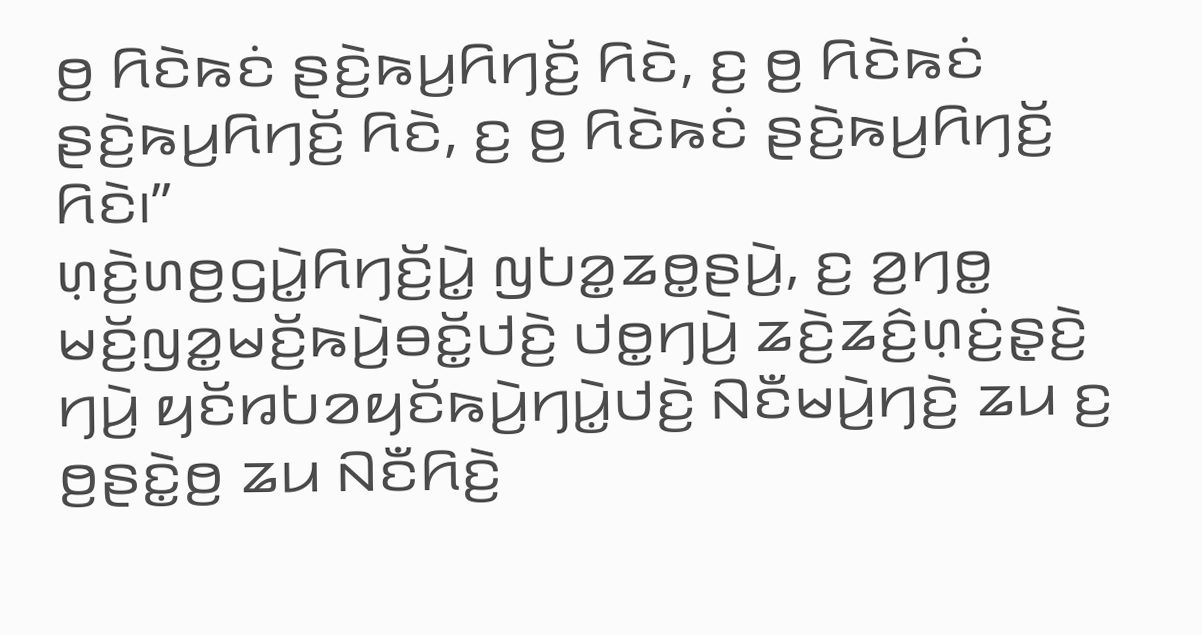ꤥ꤬ ꤖꤢꤧꤒꤢꤦ ꤔꤢꤧ꤬ꤒꤣ꤬ꤖꤚꤢꤩ꤬ ꤖꤢꤧ, ꤢ꤬ ꤥ꤬ ꤖꤢꤧꤒꤢꤦ ꤔꤢꤧ꤬ꤒꤣ꤬ꤖꤚꤢꤩ꤬ ꤖꤢꤧ, ꤢ꤬ ꤥ꤬ ꤖꤢꤧꤒꤢꤦ ꤔꤢꤧ꤬ꤒꤣ꤬ꤖꤚꤢꤩ꤬ ꤖꤢꤧ꤯”
ꤛ꤫ꤢꤧ꤬ꤛꤥ꤬ꤞꤣꤧ꤭ꤖꤚꤢꤩ꤬ꤣꤧ꤭ ꤜꤝꤤ꤭ꤘꤥ꤭ꤔꤣꤧ꤬, ꤢ꤬ ꤤ꤬ꤚꤥ꤭ ꤗꤢꤩ꤬ꤜꤤ꤭ꤗꤢꤩ꤬ꤒꤣꤧ꤬ꤋꤢꤩ꤭ꤓꤢꤧ꤬ ꤓꤥ꤭ꤚꤣꤧ꤬ ꤘꤢꤧ꤬ꤘꤢꤨ꤬ꤛ꤫ꤢꤦ꤬ꤔ꤫ꤢꤧ꤬ ꤚꤣꤧ꤬ ꤟꤢꤩꤙꤝꤤꤟꤢꤩꤒꤣꤧ꤬ꤚꤣꤧ꤭ꤓꤢꤧ꤬ ꤡꤢꤪꤗꤣꤧ꤬ꤚꤢꤧ꤬ ꤘꤣ ꤢ꤬ ꤥ꤬ꤔꤢꤧ꤭ꤥ꤬ ꤘꤣ ꤡꤢꤪꤖꤢꤧ꤬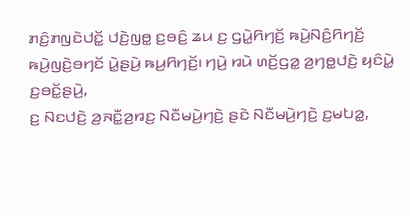ꤊꤢꤨ꤬ꤊꤜꤢꤧꤓꤢꤩ꤭ ꤓꤢꤧ꤬ꤜꤥ꤭ ꤢ꤬ꤋꤢꤨ꤬ ꤘꤣ ꤢ꤬ ꤞꤣꤧ꤭ꤖꤚꤢꤩ꤬ ꤒꤣꤧ꤬ꤡꤢꤨ꤬ꤖꤚꤢꤩ꤬ ꤒꤣꤧ꤬ꤜꤢꤧ꤬ꤋꤚꤢꤩ ꤣꤧ꤭ꤔꤣꤧ꤬ ꤒꤣ꤬ꤖꤚꤢꤩ꤬꤯ ꤚꤣꤧ꤬ ꤙꤣꤧ ꤛꤢꤩ꤬ꤞꤤ꤭ ꤤ꤬ꤚꤥ꤭ꤓꤢꤧ꤬ ꤟꤢꤨꤣꤧ꤭ ꤢ꤬ꤋꤢꤩ꤭ꤔꤣꤧ꤬,
ꤢ꤬ ꤡꤢꤓꤢꤧ꤬ ꤤ꤬ꤏꤢꤪ꤭ꤤ꤬ꤙꤢ꤬ ꤡꤢꤪꤗꤣꤧ꤬ꤚꤢꤧ꤬ ꤔꤢꤧ ꤡꤢꤪꤗꤣꤧ꤬ꤚꤢꤧ꤬ ꤢ꤬ꤗꤝꤤ꤭,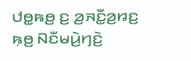ꤓꤥ꤭ꤒꤥ꤬ ꤢ꤬ ꤤ꤬ꤏꤢꤪ꤭ꤤ꤬ꤙꤢ꤬ ꤒ꤫ꤥ꤬ ꤡꤢꤪꤗꤣꤧ꤬ꤚꤢꤧ꤬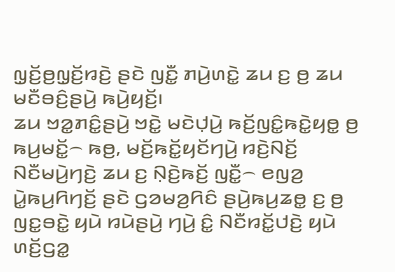ꤜ꤫ꤢꤩ꤬ꤥ꤬ꤜ꤫ꤢꤩ꤬ꤙꤢꤧ꤬ ꤔꤢꤧ ꤜꤢꤪ꤭ ꤊꤣꤧ꤬ꤛꤢꤧ꤭ ꤘꤣ ꤢ꤬ ꤥ꤬ ꤘꤣ ꤗꤢꤪꤋꤢꤨ꤬ꤔꤣꤧ꤬ ꤒꤣꤧ꤬ꤟꤢꤩ꤬꤯
ꤘꤣ ꤠꤤ꤭ꤊꤢꤨ꤭ꤔꤣꤧ꤬ ꤠꤢꤧ꤭ ꤗꤢꤧꤓ꤫ꤣꤧ꤬ ꤒꤢꤩ꤬ꤜꤢꤨ꤭ꤒꤢꤧ꤭ꤟꤥ꤭ ꤥ꤬ ꤒꤣ꤬ꤗꤢꤩ꤭꤮ ꤒꤥ꤬, ꤗꤢꤩ꤬ꤒꤢꤩ꤭ꤟꤢꤩꤚꤣꤧ꤬ ꤙꤢꤧ꤬ꤡꤢꤩ꤬ ꤡꤢꤪꤗꤣꤧ꤬ꤚꤢꤧ꤬ ꤘꤣ ꤢ꤬ ꤡ꤫ꤢꤧ꤬ꤒꤢꤩ꤬ ꤜꤢꤪ꤭꤮ ꤕꤜꤤ꤬ ꤣꤧ꤭ꤒꤣ꤬ꤖꤚꤢꤩ꤬ ꤔꤢꤧ ꤞꤤꤗꤤ꤬ꤖꤢꤨ ꤔꤣꤧ꤬ꤒꤣ꤬ꤘꤥ꤭ ꤢ꤬ ꤥ꤬ ꤜꤢ꤭ꤋꤢꤧ꤭ ꤟꤣꤧ ꤙꤣꤧꤔꤣꤧ꤬ ꤚꤣꤧ꤬ ꤢꤨ꤭ ꤡꤢꤪꤙꤢꤩ꤭ꤓꤢꤧ꤬ ꤟꤣꤧ ꤛꤢꤩ꤬ꤞꤤ꤭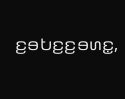ꤢ꤬ꤋꤝꤢ꤬ꤢ꤬ꤋꤛꤢ꤭,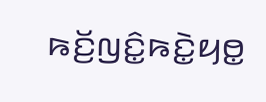ꤒꤢꤩ꤬ꤜꤢꤨ꤭ꤒꤢꤧ꤭ꤟꤥ꤭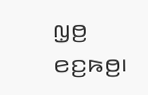ꤜ꤫ꤥ꤬ ꤕꤢ꤬ꤒꤥ꤬꤯